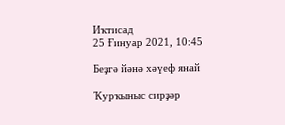Иҡтисад
25 Ғинуар 2021, 10:45

Беҙгә йәнә хәүеф янай

Ҡурҡыныс сирҙәр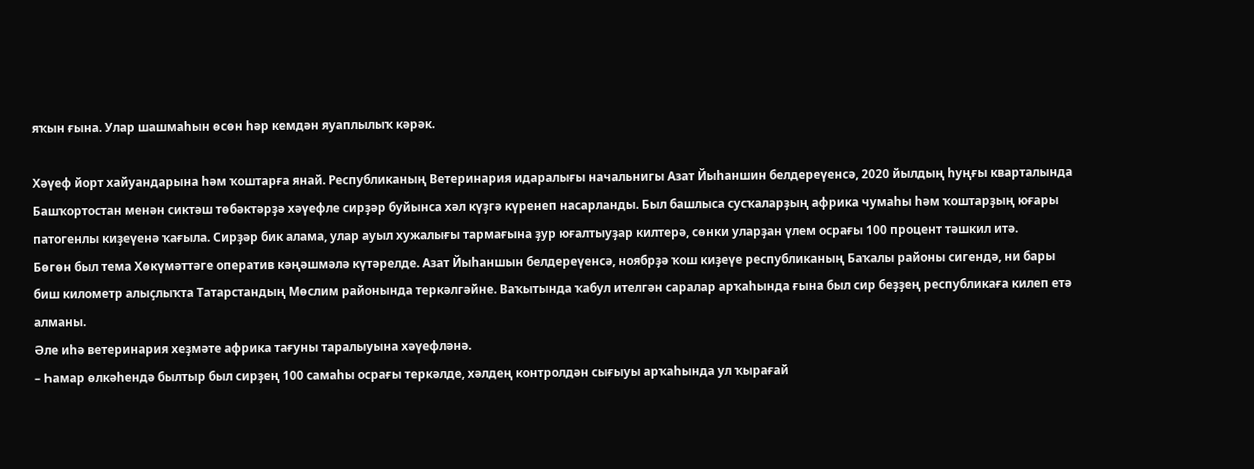яҡын ғына. Улар шашмаһын өсөн һәр кемдән яуаплылыҡ кәрәк.

Хәүеф йорт хайуандарына һәм ҡоштарға янай. Республиканың Ветеринария идаралығы начальнигы Азат Йыһаншин белдереүенсә, 2020 йылдың һуңғы кварталында Башҡортостан менән сиктәш төбәктәрҙә хәүефле сирҙәр буйынса хәл күҙгә күренеп насарланды. Был башлыса сусҡаларҙың африка чумаһы һәм ҡоштарҙың юғары патогенлы киҙеүенә ҡағыла. Сирҙәр бик алама, улар ауыл хужалығы тармағына ҙур юғалтыуҙар килтерә, сөнки уларҙан үлем осрағы 100 процент тәшкил итә.
Бөгөн был тема Хөкүмәттәге оператив кәңәшмәлә күтәрелде. Азат Йыһаншын белдереүенсә, ноябрҙә ҡош киҙеүе республиканың Баҡалы районы сигендә, ни бары биш километр алыҫлыҡта Татарстандың Мөслим районында теркәлгәйне. Ваҡытында ҡабул ителгән саралар арҡаһында ғына был сир беҙҙең республикаға килеп етә алманы.
Әле иһә ветеринария хеҙмәте африка тағуны таралыуына хәүефләнә.
– Һамар өлкәһендә былтыр был сирҙең 100 самаһы осрағы теркәлде, хәлдең контролдән сығыуы арҡаһында ул ҡырағай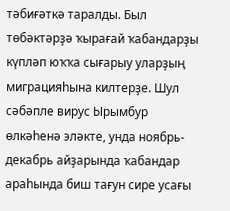тәбиғәткә таралды. Был төбәктәрҙә ҡырағай ҡабандарҙы күпләп юҡҡа сығарыу уларҙың миграцияһына килтерҙе. Шул сәбәпле вирус Ырымбур өлкәһенә эләкте, унда ноябрь-декабрь айҙарында ҡабандар араһында биш тағун сире усағы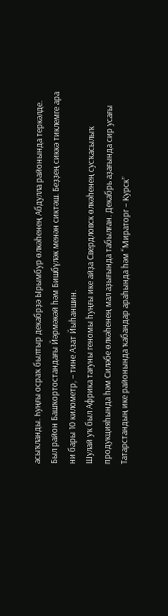асыҡланды. Һуңғы осраҡ былтыр декабрҙә Ырымбур өлкәһенең Абдулла районында теркәлде. Был район Башҡортостандағы Йәрмәкәй һәм Бишбүләк менән сиктәш. Беҙҙең сиккә тиклемге ара ни бары 10 километр, – тине Азат Йыһаншин.
Шулай уҡ был Африка тағуны геномы һуңғы ике айҙа Свердловск өлкәһенең сусҡасылыҡ продукцияһында һәм Силәбе өлкәһенең мал аҙығында табылған. Декабрь аҙағында сир усағы Татарстандың ике районында ҡабандар араһында һәм “Мираторг – Курск”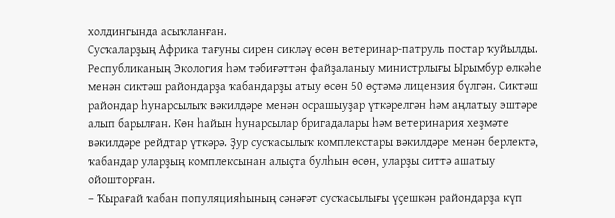холдингында асыҡланған.
Сусҡаларҙың Африка тағуны сирен сикләү өсөн ветеринар-патруль постар ҡуйылды. Республиканың Экология һәм тәбиғәттән файҙаланыу министрлығы Ырымбур өлкәһе менән сиктәш райондарҙа ҡабандарҙы атыу өсөн 50 өҫтәмә лицензия бүлгән. Сиктәш райондар һунарсылыҡ вәкилдәре менән осрашыуҙар үткәрелгән һәм аңлатыу эштәре алып барылған. Көн һайын һунарсылар бригадалары һәм ветеринария хеҙмәте вәкилдәре рейдтар үткәрә. Ҙур сусҡасылыҡ комплекстары вәкилдәре менән берлектә, ҡабандар уларҙың комплексынан алыҫта булһын өсөн, уларҙы ситтә ашатыу ойошторған.
– Ҡырағай ҡабан популяцияһының сәнәғәт сусҡасылығы үҫешкән райондарҙа күп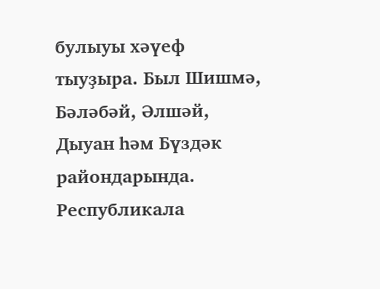булыуы хәүеф тыуҙыра. Был Шишмә, Бәләбәй, Әлшәй, Дыуан һәм Бүздәк райондарында. Республикала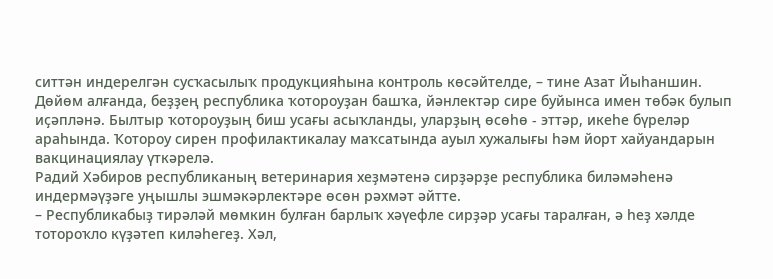ситтән индерелгән сусҡасылыҡ продукцияһына контроль көсәйтелде, – тине Азат Йыһаншин.
Дөйөм алғанда, беҙҙең республика ҡотороуҙан башҡа, йәнлектәр сире буйынса имен төбәк булып иҫәпләнә. Былтыр ҡотороуҙың биш усағы асыҡланды, уларҙың өсөһө - эттәр, икеһе бүреләр араһында. Ҡотороу сирен профилактикалау маҡсатында ауыл хужалығы һәм йорт хайуандарын вакцинациялау үткәрелә.
Радий Хәбиров республиканың ветеринария хеҙмәтенә сирҙәрҙе республика биләмәһенә индермәүҙәге уңышлы эшмәкәрлектәре өсөн рәхмәт әйтте.
– Республикабыҙ тирәләй мөмкин булған барлыҡ хәүефле сирҙәр усағы таралған, ә һеҙ хәлде тотороҡло күҙәтеп киләһегеҙ. Хәл,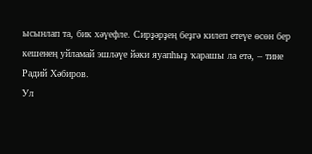ысынлап та, бик хәүефле. Сирҙәрҙең беҙгә килеп етеүе өсөн бер кешенең уйламай эшләүе йәки яуапһыҙ ҡарашы ла етә, – тине Радий Хәбиров.
Ул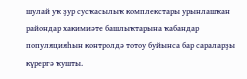шулай уҡ ҙур сусҡасылыҡ комплекстары урынлашҡан райондар хакимиәте башлыҡтарына ҡабандар популяцияһын контролдә тотоу буйынса бар сараларҙы күрергә ҡушты.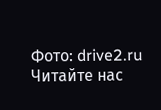Фото: drive2.ru
Читайте нас